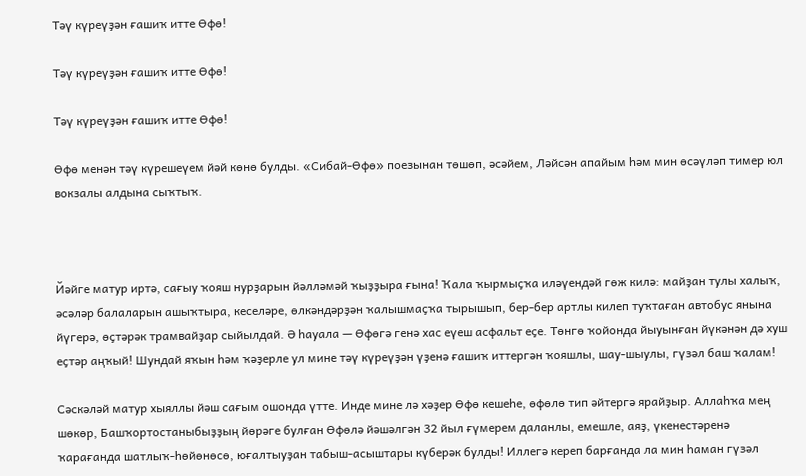Тәү күреүҙән ғашиҡ итте Өфө!

Тәү күреүҙән ғашиҡ итте Өфө!

Тәү күреүҙән ғашиҡ итте Өфө!

Өфө менән тәү күрешеүем йәй көнө булды. «Сибай-Өфө» поезынан төшөп, әсәйем, Ләйсән апайым һәм мин өсәүләп тимер юл вокзалы алдына сыҡтыҡ.



Йәйге матур иртә, сағыу ҡояш нурҙарын йәлләмәй ҡыҙҙыра ғына! Ҡала ҡырмыҫҡа иләүендәй гөж килә: майҙан тулы халыҡ, әсәләр балаларын ашыҡтыра, кеселәре, өлкәндәрҙән ҡалышмаҫҡа тырышып, бер-бер артлы килеп туҡтаған автобус янына йүгерә, өҫтәрәк трамвайҙар сыйылдай. Ә һауала — Өфөгә генә хас еүеш асфальт еҫе. Төнгө ҡойонда йыуынған йүкәнән дә хуш еҫтәр аңҡый! Шундай яҡын һәм ҡәҙерле ул мине тәү күреүҙән үҙенә ғашиҡ иттергән ҡояшлы, шау-шыулы, гүзәл баш ҡалам!

Сәскәләй матур хыяллы йәш сағым ошонда үтте. Инде мине лә хәҙер Өфө кешеһе, өфөлө тип әйтергә ярайҙыр. Аллаһҡа мең шөкөр, Башҡортостаныбыҙҙың йөрәге булған Өфөлә йәшәлгән 32 йыл ғүмерем даланлы, емешле, аяҙ, үкенестәренә ҡарағанда шатлыҡ-һөйөнөсө, юғалтыуҙан табыш-асыштары күберәк булды! Иллегә кереп барғанда ла мин һаман гүзәл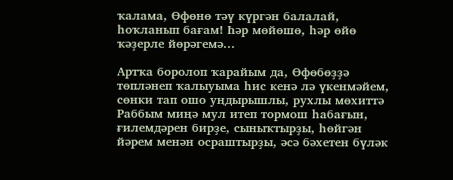ҡалама, Өфөнө тәү күргән балалай, һоҡланып бағам! Һәр мөйөшө, һәр өйө ҡәҙерле йөрәгемә...

Артҡа боролоп ҡарайым да, Өфөбөҙҙә төпләнеп ҡалыуыма һис кенә лә үкенмәйем, сөнки тап ошо уңдырышлы, рухлы мөхиттә Раббым миңә мул итеп тормош һабағын, ғилемдәрен бирҙе, сыныҡтырҙы, һөйгән йәрем менән осраштырҙы, әсә бәхетен бүләк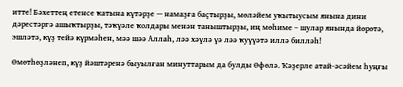итте! Бәхеттең етенсе ҡатына күтәрҙе — намаҙға баҫтырҙы, мөләйем уҡытыусым янына дини дәрестәргә ашыҡтырҙы, тәҡүәле ҡолдары менән таныштырҙы, иң мөһиме – шулар янында йөрөтә, эшләтә, күҙ тейә күрмәһен, мәә шәә Аллаһ, ләә хәүлә үә ләә ҡуүүәтә иллә билләһ!

Өмөтһөҙләнеп, күҙ йәштәренә быуылған минуттарым да булды Өфөлә. Ҡәҙерле атай-әсәйем һуңғы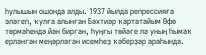һулышын ошонда алды. 1937 йылда репрессияға эләгеп, ҡулға алынған Бәхтиәр ҡартатайым Өфө төрмәһендә йән биргән, һуңғы төйәге лә уның һымаҡ ерләнгән меңәрләгән исемһеҙ ҡәберҙәр араһында.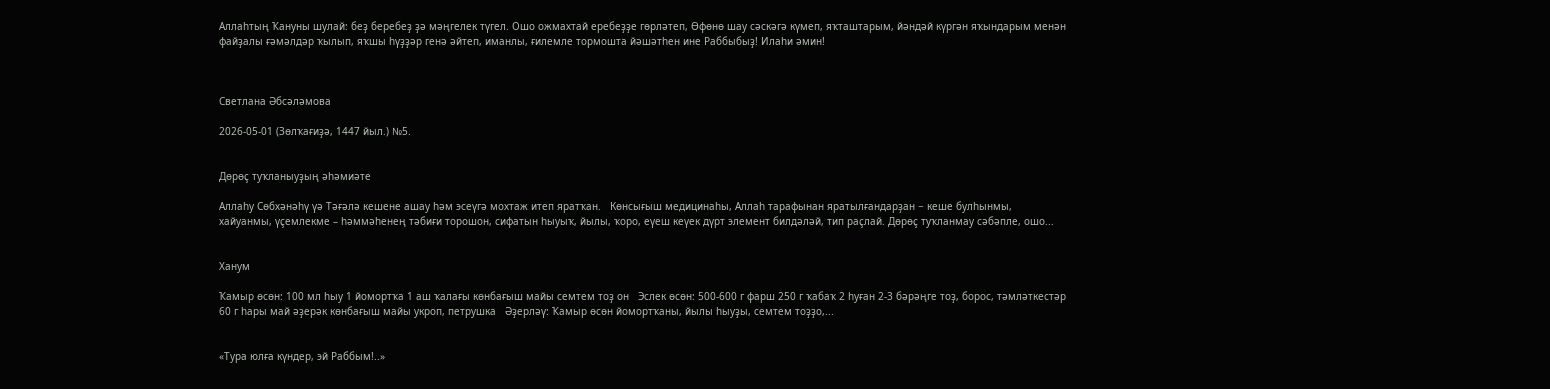Аллаһтың Ҡануны шулай: беҙ беребеҙ ҙә мәңгелек түгел. Ошо ожмахтай еребеҙҙе гөрләтеп, Өфөнө шау сәскәгә күмеп, яҡташтарым, йәндәй күргән яҡындарым менән файҙалы ғәмәлдәр ҡылып, яҡшы һүҙҙәр генә әйтеп, иманлы, ғилемле тормошта йәшәтһен ине Раббыбыҙ! Илаһи әмин!



Светлана Әбсәләмова

2026-05-01 (Зөлҡағиҙә, 1447 йыл.) №5.


Дөрөҫ туҡланыуҙың әһәмиәте

Аллаһу Сөбхәнәһү үә Тәғәлә кешене ашау һәм эсеүгә мохтаж итеп яратҡан.   Көнсығыш медицинаһы, Аллаһ тарафынан яратылғандарҙан − кеше булһынмы, хайуанмы, үҫемлекме – һәммәһенең тәбиғи торошон, сифатын һыуыҡ, йылы, ҡоро, еүеш кеүек дүрт элемент билдәләй, тип раҫлай. Дөрөҫ туҡланмау сәбәпле, ошо...


Ханум

Ҡамыр өсөн: 100 мл һыу 1 йомортҡа 1 аш ҡалағы көнбағыш майы семтем тоҙ он   Эслек өсөн: 500-600 г фарш 250 г ҡабаҡ 2 һуған 2-3 бәрәңге тоҙ, борос, тәмләткестәр 60 г һары май әҙерәк көнбағыш майы укроп, петрушка   Әҙерләү: Ҡамыр өсөн йомортҡаны, йылы һыуҙы, семтем тоҙҙо,...


«Тура юлға күндер, эй Раббым!..»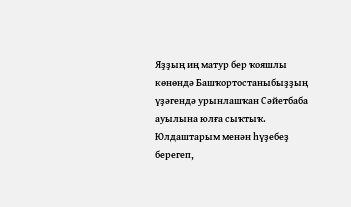Яҙҙың иң матур бер ҡояшлы көнөндә Башҡортостаныбыҙҙың үҙәгендә урынлашҡан Сәйетбаба ауылына юлға сыҡтыҡ. Юлдаштарым менән һүҙебеҙ берегеп,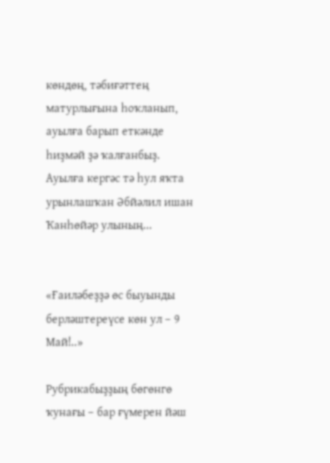көндөң, тәбиғәттең матурлығына һоҡланып, ауылға барып еткәнде һиҙмәй ҙә ҡалғанбыҙ.   Ауылға кергәс тә һул яҡта урынлашҡан Әбйәлил ишан Ҡанһөйәр улының...


«Ғаиләбеҙҙә өс быуынды берләштереүсе көн ул – 9 Май!..»

Рубрикабыҙҙың бөгөнгө ҡунағы – бар ғүмерен йәш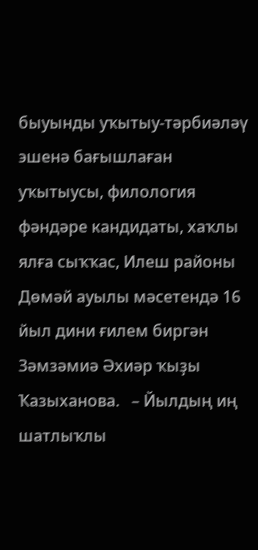быуынды уҡытыу-тәрбиәләү эшенә бағышлаған уҡытыусы, филология фәндәре кандидаты, хаҡлы ялға сыҡҡас, Илеш районы Дөмәй ауылы мәсетендә 16 йыл дини ғилем биргән Зәмзәмиә Әхиәр ҡыҙы Ҡазыханова.   – Йылдың иң шатлыҡлы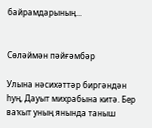байрамдарының...


Сөләймән пәйғәмбәр

Улына нәсихәттәр биргәндән һуң, Дауыт михрабына китә. Бер ваҡыт уның янында таныш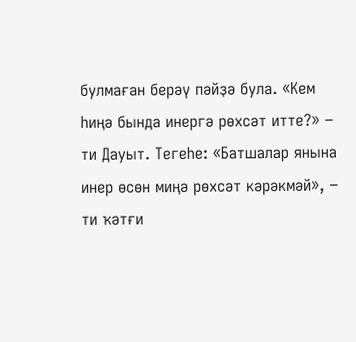булмаған берәү пәйҙә була. «Кем һиңә бында инергә рөхсәт итте?» − ти Дауыт. Тегеһе: «Батшалар янына инер өсөн миңә рөхсәт кәрәкмәй», − ти ҡәтғи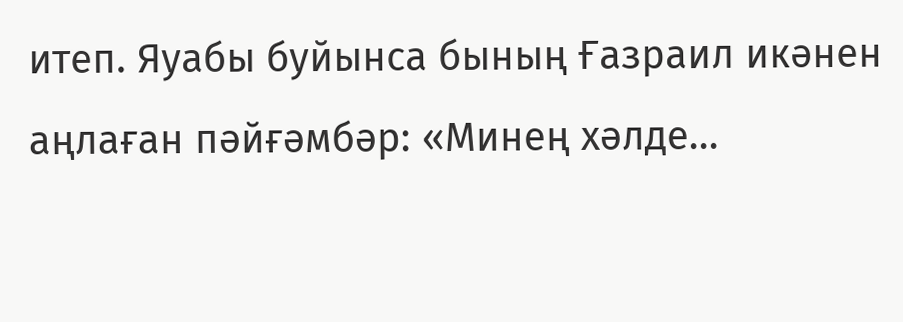итеп. Яуабы буйынса бының Ғазраил икәнен аңлаған пәйғәмбәр: «Минең хәлде...